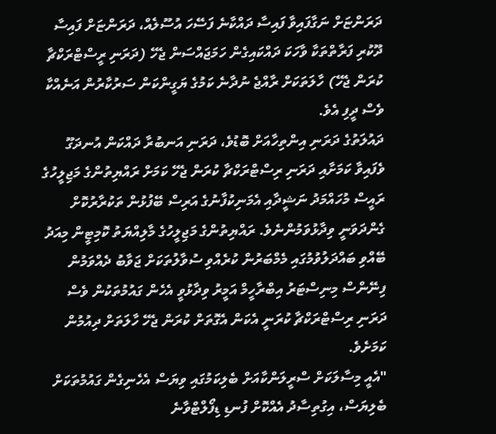ދަރަންޏަށް ނަގާފައިވާ ފައިސާ ދައްކާނެ ފަސޭހަ އުސޫލެއް، ދަރަންޏަށް ފައިސާ ދޫކުރި ފަރާތްތަކާ ވާހަކަ ދައްކައިގެން ހަމަޖައްސަން ޖެހޭ (ދަރަނި ރީސްޓްރަކްޗާ ކުރަން ޖެހޭ) ހާލަތަކަށް ރާއްޖެ ނުދާނެ ކަމުގެ ޔަގީންކަން ސަރުކާރުން އަނެއްކާ ވެސް ދީފި އެވެ.
ދައުލަތުގެ ދަރަނި އިންތިހާއަށް ބޮޑުވެ، ދަރަނި އަނބުރާ ދައްކަން އުނދަގޫ ވެފައިވާ ކަމަށާއި ދަރަނި ރިސްޓްރަކްޗާ ކުރަން ޖެހޭ ކަމަށް ރައްޔިތުންގެ މަޖިލީހުގެ ރައީސް މުހައްމަދު ނަޝީދާއި އެމަނިކުފާނުގެ އަރިސް ބޭފުޅުން ތަކުރާރުކޮށް ގެންދަވަނީ ވިދާޅުވަމުންނެވެ. ރައްޔިތުންގެ މަޖިލީހުގެ މާލިއްޔަތު ކޮމިޓީން މިއަދު ބޭއްވި ބައްދަލުވުމުގައި މެމްބަރުން ކުރެއްވި ސުވާލުތަކަށް ޖަވާބު ދެއްވަމުން ފިނޭންސް މިނިސްޓަރު އިބްރާހީމް އަމީރު ވިދާޅުވީ އެހެން ގައުމުތަކުން ވެސް ދަރަނި ރިސްޓްރަކްޗާ ކުރަނީ އެކަން އެގޮތަށް ކުރަން ޖެހޭ ހާލަތަށް ދިއުމުން ކަމަށެވެ.
"އެއީ މިސާލަކަށް ސްރީލަންކާއަށް ބެލިކަމުގައި ވިޔަސް އެހެނިގެން ގައުމުތަކަށް ބެލިޔަސް، އިގުތިސާދު އެއްކޮށް ފުނޑި ޑިފޯލްޓްވާނެ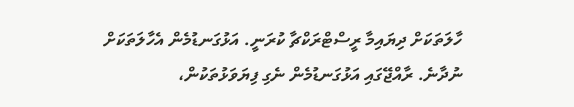ހާލަތަކަށް ދިޔައިމާ ރީސްޓްރަކްޗާ ކުރަނީ. އަޅުގަނޑުމެން އެހާލަތަކަށް ނުދާނެ. ރާއްޖޭގައި އަޅުގަނޑުމެން ނެގި ފިޔަވަޅުތަކުން،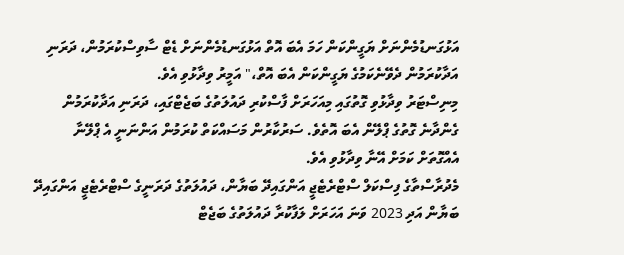އަޅުގަނޑުމެންނަށް ޔަގީންކަން ހަމަ އެބަ އޮތް އަޅުގަނޑުމެންނަށް ޑެޓް ސާވިސްކުރަމުން، ދަރަނި އަދާކުރަމުން ދެވޭނެކަމުގެ ޔަގީންކަން އެބަ އޮތް،" އަމީރު ވިދާޅުވި އެވެ.
މިނިސްޓަރު ވިދާޅުވި ގޮތުގައި މިއަހަރަށް ފާސްކުރި ދައުލަތުގެ ބަޖެޓްގައި، ދަރަނި އަދާކުރަމުން ގެންދާނެ ގޮތުގެ ޕްލޭން އެބަ އޮތެވެ. ސަރުކާރުން މަސައްކަތް ކުރަމުން އަންނަނީ އެ ޕްލޭނާ އެއްގޮތަށް ކަމަށް އޭނާ ވިދާޅުވި އެވެ.
މެދުރާސްތާގެ ފިސްކަލް ސްޓްރެޓެޖީ އަންގައިދޭ ބަޔާން، ދައުލަތުގެ ދަރަނީގެ ސްޓްރެޓެޖީ އަންގައިދޭ ބަޔާން އަދި 2023 ވަނަ އަހަރަށް ލަފާކުރާ ދައުލަތުގެ ބަޖެޓް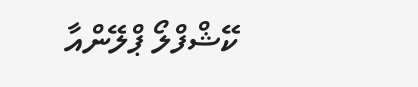ކޭޝްފްލޯ ޕްލޭންއާ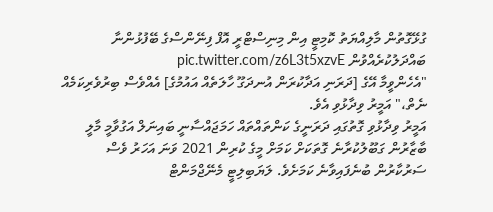ގުޅޭގޮތުން މާލިއްޔަތު ކޮމިޓީ އިން މިނިސްޓްރީ އޮފް ފިނޭންސްގެ ބޭފުޅުންނާ ބައްދަލުކުރެއްވުން pic.twitter.com/z6L3t5xzvE
"އެހެންވީމާ އޭގެ [ދަރަނި އަދާކުރަން އުނދަގޫ ހާލަތެއް އައުމުގެ] އެއްވެސް ބިރުވެރިކަމެއް ނެތް،" އަމީރު ވިދާޅުވި އެވެ.
އަމީރު ވިދާޅުވި ގޮތުގައި ދަރަނީގެ ކަންތައްތައް ހަމަޖައްސާނީ ބައިނަލް އަގުވާމީ މާލީ ބާޒާރުން ގަބޫލުކުރާނެ ގޮތަކަށް ކަމަށް މީގެ ކުރިން 2021 ވަނަ އަހަރު ވެސް ސަރުކާރުން ބުނެފައިވާނެ ކަމަށެވެ. ލަޔަބިލިޓީ މެނޭޖްމަންޓް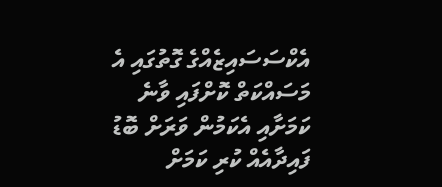އެކްސަސައިޒެއްގެ ގޮތުގައި އެ މަސައްކަތް ކޮށްފައި ވާނެ ކަމަށާއި އެކަމުން ވަރަށް ބޮޑު ފައިދާއެއް ކުރި ކަމަށް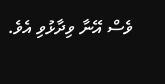ވެސް އޭނާ ވިދާޅުވި އެވެ.